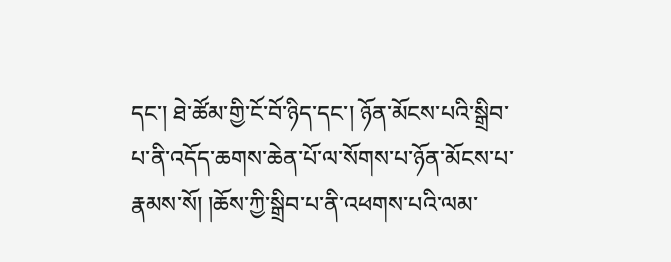དང་། ཐེ་ཚོམ་གྱི་ངོ་བོ་ཉིད་དང་། ཉོན་མོངས་པའི་སྒྲིབ་པ་ནི་འདོད་ཆགས་ཆེན་པོ་ལ་སོགས་པ་ཉོན་མོངས་པ་རྣམས་སོ། །ཆོས་ཀྱི་སྒྲིབ་པ་ནི་འཕགས་པའི་ལམ་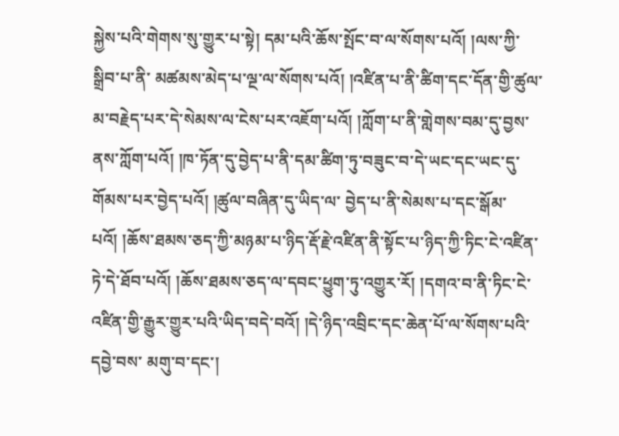སྐྱེས་པའི་གེགས་སུ་གྱུར་པ་སྟེ། དམ་པའི་ཆོས་སྤོང་བ་ལ་སོགས་པའོ། །ལས་ཀྱི་སྒྲིབ་པ་ནི་ མཚམས་མེད་པ་ལྔ་ལ་སོགས་པའོ། །འཛིན་པ་ནི་ཚིག་དང་དོན་གྱི་ཚུལ་མ་བརྗེད་པར་དེ་སེམས་ལ་ངེས་པར་འཇོག་པའོ། །ཀློག་པ་ནི་གླེགས་བམ་དུ་བྱས་ནས་ཀློག་པའོ། །ཁ་ཏོན་དུ་བྱེད་པ་ནི་དམ་ཚིག་ཏུ་བཟུང་བ་དེ་ཡང་དང་ཡང་དུ་གོམས་པར་བྱེད་པའོ། །ཚུལ་བཞིན་དུ་ཡིད་ལ་ བྱེད་པ་ནི་སེམས་པ་དང་སྒོམ་པའོ། །ཆོས་ཐམས་ཅད་ཀྱི་མཉམ་པ་ཉིད་རྡོ་རྗེ་འཛིན་ནི་སྟོང་པ་ཉིད་ཀྱི་ཏིང་ངེ་འཛིན་ཏེ་དེ་ཐོབ་པའོ། །ཆོས་ཐམས་ཅད་ལ་དབང་ཕྱུག་ཏུ་འགྱུར་རོ། །དགའ་བ་ནི་ཏིང་ངེ་འཛིན་གྱི་རྒྱུར་གྱུར་པའི་ཡིད་བདེ་བའོ། །དེ་ཉིད་འབྲིང་དང་ཆེན་པོ་ལ་སོགས་པའི་དབྱེ་བས་ མགུ་བ་དང་།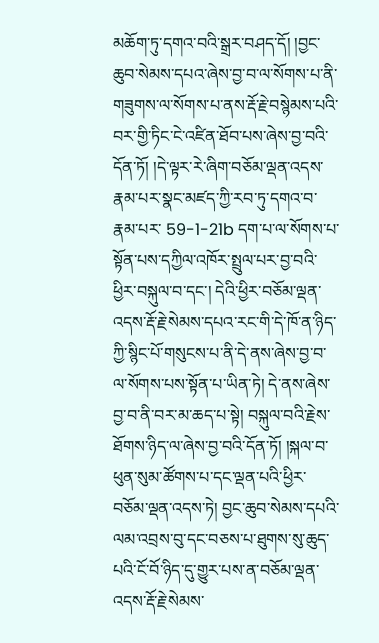མཆོག་ཏུ་དགའ་བའི་སྒྲར་བཤད་དོ། །བྱང་ཆུབ་སེམས་དཔའ་ཞེས་བྱ་བ་ལ་སོགས་པ་ནི་གཟུགས་ལ་སོགས་པ་ནས་རྡོ་རྗེ་བསྙེམས་པའི་བར་གྱི་ཏིང་ངེ་འཛིན་ཐོབ་པས་ཞེས་བྱ་བའི་དོན་ཏོ། །དེ་ལྟར་རེ་ཞིག་བཅོམ་ལྡན་འདས་རྣམ་པར་སྣང་མཛད་ཀྱི་རབ་ཏུ་དགའ་བ་རྣམ་པར་ 59-1-21b དག་པ་ལ་སོགས་པ་སྟོན་པས་དཀྱིལ་འཁོར་སྤྲུལ་པར་བྱ་བའི་ཕྱིར་བསྐུལ་བ་དང་། དེའི་ཕྱིར་བཅོམ་ལྡན་འདས་རྡོ་རྗེ་སེམས་དཔའ་རང་གི་དེ་ཁོ་ན་ཉིད་ཀྱི་སྙིང་པོ་གསུངས་པ་ནི་དེ་ནས་ཞེས་བྱ་བ་ལ་སོགས་པས་སྟོན་པ་ཡིན་ཏེ། དེ་ནས་ཞེས་བྱ་བ་ནི་བར་མ་ཆད་པ་སྟེ། བསྐུལ་བའི་རྗེས་ ཐོགས་ཉིད་ལ་ཞེས་བྱ་བའི་དོན་ཏོ། །སྐལ་བ་ཕུན་སུམ་ཚོགས་པ་དང་ལྡན་པའི་ཕྱིར་བཅོམ་ལྡན་འདས་ཏེ། བྱང་ཆུབ་སེམས་དཔའི་ལམ་འབྲས་བུ་དང་བཅས་པ་ཐུགས་སུ་ཆུད་པའི་ངོ་བོ་ཉིད་དུ་གྱུར་པས་ན་བཅོམ་ལྡན་འདས་རྡོ་རྗེ་སེམས་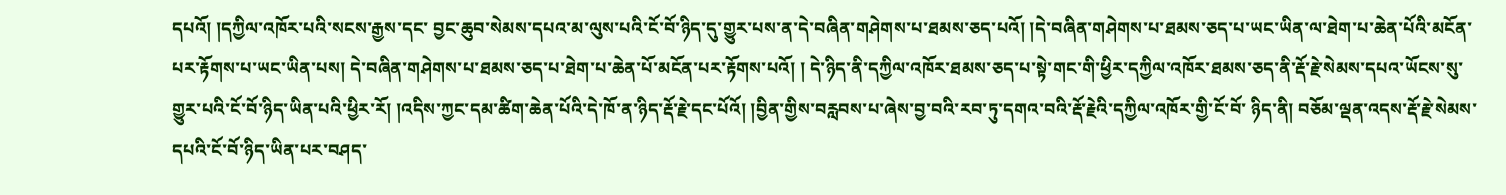དཔའོ། །དཀྱིལ་འཁོར་པའི་སངས་རྒྱས་དང་ བྱང་ཆུབ་སེམས་དཔའ་མ་ལུས་པའི་ངོ་བོ་ཉིད་དུ་གྱུར་པས་ན་དེ་བཞིན་གཤེགས་པ་ཐམས་ཅད་པའོ། །དེ་བཞིན་གཤེགས་པ་ཐམས་ཅད་པ་ཡང་ཡིན་ལ་ཐེག་པ་ཆེན་པོའི་མངོན་པར་རྟོགས་པ་ཡང་ཡིན་པས། དེ་བཞིན་གཤེགས་པ་ཐམས་ཅད་པ་ཐེག་པ་ཆེན་པོ་མངོན་པར་རྟོགས་པའོ། ། དེ་ཉིད་ནི་དཀྱིལ་འཁོར་ཐམས་ཅད་པ་སྟེ་གང་གི་ཕྱིར་དཀྱིལ་འཁོར་ཐམས་ཅད་ནི་རྡོ་རྗེ་སེམས་དཔའ་ཡོངས་སུ་གྱུར་པའི་ངོ་བོ་ཉིད་ཡིན་པའི་ཕྱིར་རོ། །འདིས་ཀྱང་དམ་ཚིག་ཆེན་པོའི་དེ་ཁོ་ན་ཉིད་རྡོ་རྗེ་དང་པོའོ། །བྱིན་གྱིས་བརླབས་པ་ཞེས་བྱ་བའི་རབ་ཏུ་དགའ་བའི་རྡོ་རྗེའི་དཀྱིལ་འཁོར་གྱི་ངོ་བོ་ ཉིད་ནི། བཅོམ་ལྡན་འདས་རྡོ་རྗེ་སེམས་དཔའི་ངོ་བོ་ཉིད་ཡིན་པར་བཤད་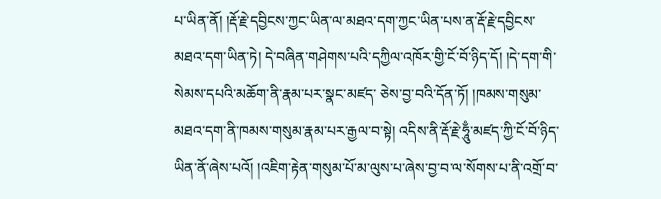པ་ཡིན་ནོ། །རྡོ་རྗེ་དབྱིངས་ཀྱང་ཡིན་ལ་མཐའ་དག་ཀྱང་ཡིན་པས་ན་རྡོ་རྗེ་དབྱིངས་མཐའ་དག་ཡིན་ཏེ། དེ་བཞིན་གཤེགས་པའི་དཀྱིལ་འཁོར་གྱི་ངོ་བོ་ཉིད་དོ། །དེ་དག་གི་སེམས་དཔའི་མཆོག་ནི་རྣམ་པར་སྣང་མཛད་ ཅེས་བྱ་བའི་དོན་ཏོ། །ཁམས་གསུམ་མཐའ་དག་ནི་ཁམས་གསུམ་རྣམ་པར་རྒྱལ་བ་སྟེ། འདིས་ནི་རྡོ་རྗེ་ཧཱུྃ་མཛད་ཀྱི་ངོ་བོ་ཉིད་ཡིན་ནོ་ཞེས་པའོ། །འཇིག་རྟེན་གསུམ་པོ་མ་ལུས་པ་ཞེས་བྱ་བ་ལ་སོགས་པ་ནི་འགྲོ་བ་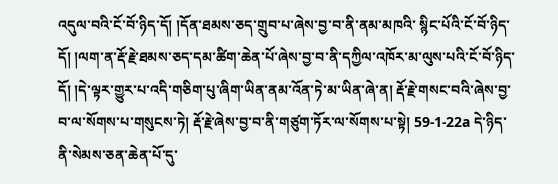འདུལ་བའི་ངོ་བོ་ཉིད་དོ། །དོན་ཐམས་ཅད་གྲུབ་པ་ཞེས་བྱ་བ་ནི་ནམ་མཁའི་ སྙིང་པོའི་ངོ་བོ་ཉིད་དོ། །ལག་ན་རྡོ་རྗེ་ཐམས་ཅད་དམ་ཚིག་ཆེན་པོ་ཞེས་བྱ་བ་ནི་དཀྱིལ་འཁོར་མ་ལུས་པའི་ངོ་བོ་ཉིད་དོ། །དེ་ལྟར་གྱུར་པ་འདི་གཅིག་པུ་ཞིག་ཡིན་ནམ་འོན་ཏེ་མ་ཡིན་ཞེ་ན། རྡོ་རྗེ་གསང་བའི་ཞེས་བྱ་བ་ལ་སོགས་པ་གསུངས་ཏེ། རྡོ་རྗེ་ཞེས་བྱ་བ་ནི་གཙུག་ཏོར་ལ་སོགས་པ་སྟེ། 59-1-22a དེ་ཉིད་ནི་སེམས་ཅན་ཆེན་པོ་དུ་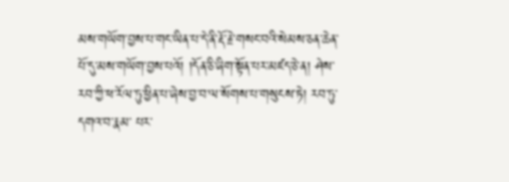མས་གཡོག་བྱས་པ་གང་ཡིན་པ་དེ་ནི་རྡོ་རྗེ་གསང་བའི་སེམས་ཅན་ཆེན་པོ་དུ་མས་གཡོག་བྱས་པའོ། །དོན་ཅི་ཞིག་སྟོན་པར་མཛད་ཅེ་ན། ཤེས་རབ་ཀྱི་ཕ་རོལ་ཏུ་ཕྱིན་པ་ཞེས་བྱ་བ་ལ་སོགས་པ་གསུངས་ཏེ། རབ་ཏུ་དགའ་བ་རྣམ་ པར་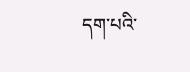དག་པའི་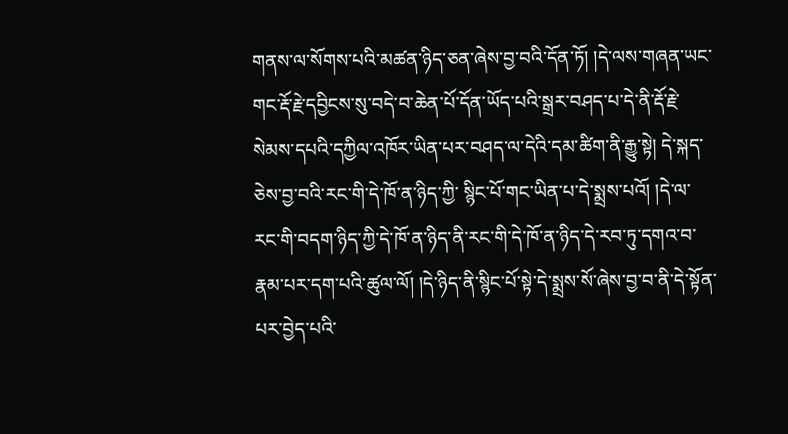གནས་ལ་སོགས་པའི་མཚན་ཉིད་ཅན་ཞེས་བྱ་བའི་དོན་ཏོ། །དེ་ལས་གཞན་ཡང་གང་རྡོ་རྗེ་དབྱིངས་སུ་བདེ་བ་ཆེན་པོ་དོན་ཡོད་པའི་སྒྲར་བཤད་པ་དེ་ནི་རྡོ་རྗེ་སེམས་དཔའི་དཀྱིལ་འཁོར་ཡིན་པར་བཤད་ལ་དེའི་དམ་ཚིག་ནི་རྒྱུ་སྟེ། དེ་སྐད་ཅེས་བྱ་བའི་རང་གི་དེ་ཁོ་ན་ཉིད་ཀྱི་ སྙིང་པོ་གང་ཡིན་པ་དེ་སྨྲས་པའོ། །དེ་ལ་རང་གི་བདག་ཉིད་ཀྱི་དེ་ཁོ་ན་ཉིད་ནི་རང་གི་དེ་ཁོ་ན་ཉིད་དེ་རབ་ཏུ་དགའ་བ་རྣམ་པར་དག་པའི་ཚུལ་ལོ། །དེ་ཉིད་ནི་སྙིང་པོ་སྟེ་དེ་སྨྲས་སོ་ཞེས་བྱ་བ་ནི་དེ་སྟོན་པར་བྱེད་པའི་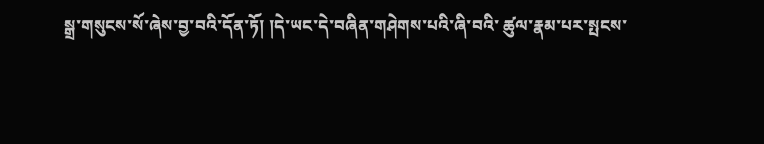སྒྲ་གསུངས་སོ་ཞེས་བྱ་བའི་དོན་ཏོ། །དེ་ཡང་དེ་བཞིན་གཤེགས་པའི་ཞི་བའི་ ཚུལ་རྣམ་པར་སྤངས་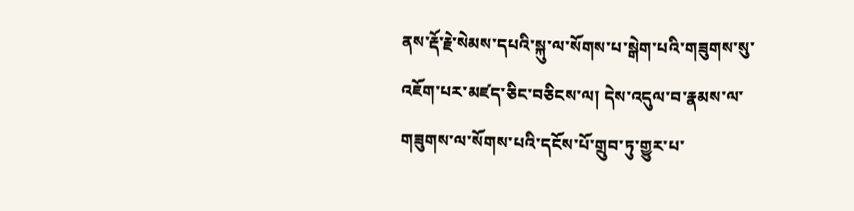ནས་རྡོ་རྗེ་སེམས་དཔའི་སྐུ་ལ་སོགས་པ་སྒེག་པའི་གཟུགས་སུ་འཇོག་པར་མཛད་ཅིང་བཅིངས་ལ། དེས་འདུལ་བ་རྣམས་ལ་གཟུགས་ལ་སོགས་པའི་དངོས་པོ་གྲུབ་ཏུ་གྱུར་པ་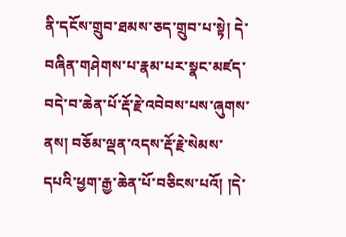ནི་དངོས་གྲུབ་ཐམས་ཅད་གྲུབ་པ་སྟེ། དེ་བཞིན་གཤེགས་པ་རྣམ་པར་སྣང་མཛད་ བདེ་བ་ཆེན་པོ་རྡོ་རྗེ་འབེབས་པས་ཞུགས་ནས། བཅོམ་ལྡན་འདས་རྡོ་རྗེ་སེམས་དཔའི་ཕྱག་རྒྱ་ཆེན་པོ་བཅིངས་པའོ། །དེ་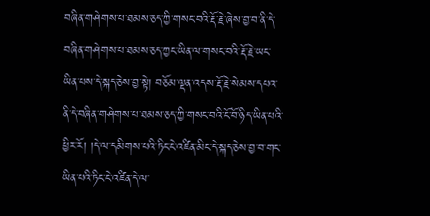བཞིན་གཤེགས་པ་ཐམས་ཅད་ཀྱི་གསང་བའི་རྡོ་རྗེ་ཞེས་བྱ་བ་ནི་དེ་བཞིན་གཤེགས་པ་ཐམས་ཅད་ཀྱང་ཡིན་ལ་གསང་བའི་རྡོ་རྗེ་ཡང་ཡིན་པས་དེ་སྐད་ཅེས་བྱ་སྟེ། བཅོམ་ལྡན་འདས་རྡོ་རྗེ་སེམས་དཔའ་ནི་དེ་བཞིན་གཤེགས་པ་ཐམས་ཅད་ཀྱི་གསང་བའི་ངོ་བོ་ཉིད་ཡིན་པའི་ཕྱིར་རོ། །དེ་ལ་དམིགས་པའི་ཏིང་ངེ་འཛིན་མིང་དེ་སྐད་ཅེས་བྱ་བ་གང་ཡིན་པའི་ཏིང་ངེ་འཛིན་དེ་ལ་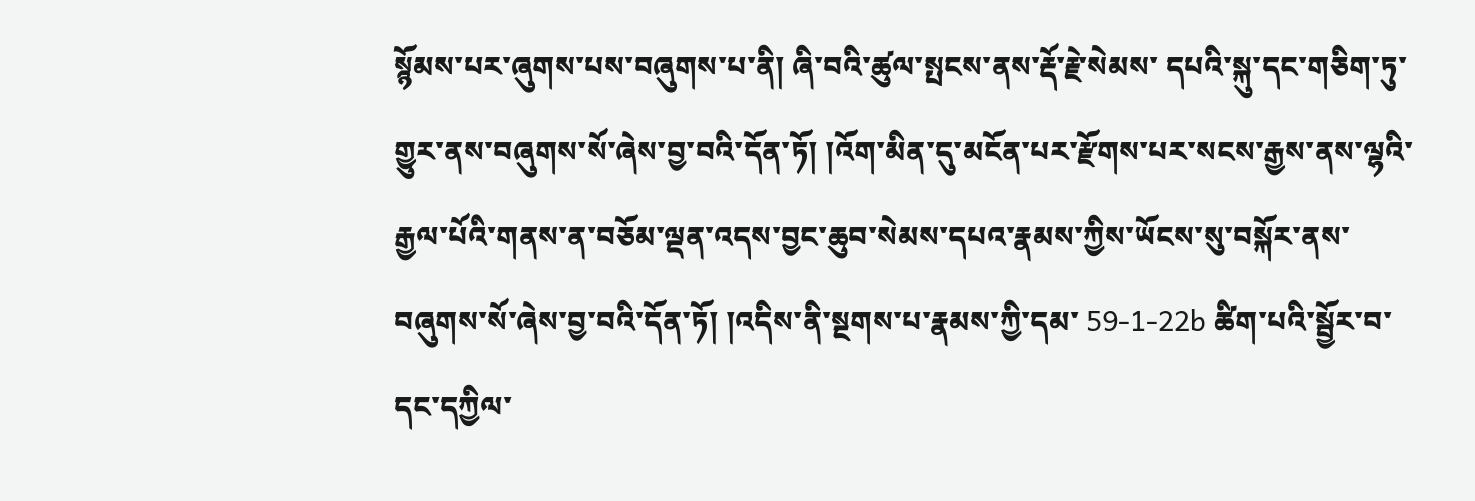སྙོམས་པར་ཞུགས་པས་བཞུགས་པ་ནི། ཞི་བའི་ཚུལ་སྤངས་ནས་རྡོ་རྗེ་སེམས་ དཔའི་སྐུ་དང་གཅིག་ཏུ་གྱུར་ནས་བཞུགས་སོ་ཞེས་བྱ་བའི་དོན་ཏོ། །འོག་མིན་དུ་མངོན་པར་རྫོགས་པར་སངས་རྒྱས་ནས་ལྷའི་རྒྱལ་པོའི་གནས་ན་བཅོམ་ལྡན་འདས་བྱང་ཆུབ་སེམས་དཔའ་རྣམས་ཀྱིས་ཡོངས་སུ་བསྐོར་ནས་བཞུགས་སོ་ཞེས་བྱ་བའི་དོན་ཏོ། །འདིས་ནི་སྔགས་པ་རྣམས་ཀྱི་དམ་ 59-1-22b ཚིག་པའི་སྦྱོར་བ་དང་དཀྱིལ་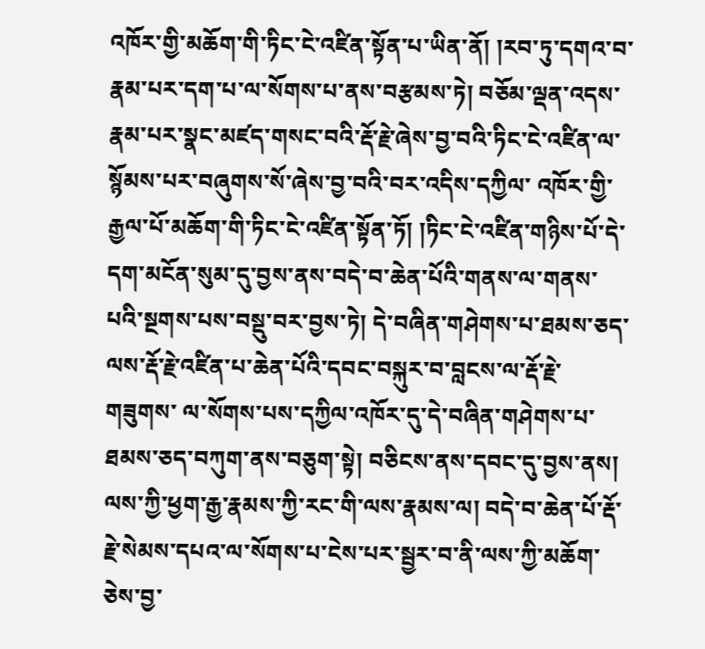འཁོར་གྱི་མཆོག་གི་ཏིང་ངེ་འཛིན་སྟོན་པ་ཡིན་ནོ། །རབ་ཏུ་དགའ་བ་རྣམ་པར་དག་པ་ལ་སོགས་པ་ནས་བརྩམས་ཏེ། བཅོམ་ལྡན་འདས་རྣམ་པར་སྣང་མཛད་གསང་བའི་རྡོ་རྗེ་ཞེས་བྱ་བའི་ཏིང་ངེ་འཛིན་ལ་སྙོམས་པར་བཞུགས་སོ་ཞེས་བྱ་བའི་བར་འདིས་དཀྱིལ་ འཁོར་གྱི་རྒྱལ་པོ་མཆོག་གི་ཏིང་ངེ་འཛིན་སྟོན་ཏོ། །ཏིང་ངེ་འཛིན་གཉིས་པོ་དེ་དག་མངོན་སུམ་དུ་བྱས་ནས་བདེ་བ་ཆེན་པོའི་གནས་ལ་གནས་པའི་སྔགས་པས་བསྡུ་བར་བྱས་ཏེ། དེ་བཞིན་གཤེགས་པ་ཐམས་ཅད་ལས་རྡོ་རྗེ་འཛིན་པ་ཆེན་པོའི་དབང་བསྐུར་བ་བླངས་ལ་རྡོ་རྗེ་གཟུགས་ ལ་སོགས་པས་དཀྱིལ་འཁོར་དུ་དེ་བཞིན་གཤེགས་པ་ཐམས་ཅད་བཀུག་ནས་བཅུག་སྟེ། བཅིངས་ནས་དབང་དུ་བྱས་ནས། ལས་ཀྱི་ཕྱག་རྒྱ་རྣམས་ཀྱི་རང་གི་ལས་རྣམས་ལ། བདེ་བ་ཆེན་པོ་རྡོ་རྗེ་སེམས་དཔའ་ལ་སོགས་པ་ངེས་པར་སྦྱར་བ་ནི་ལས་ཀྱི་མཆོག་ཅེས་བྱ་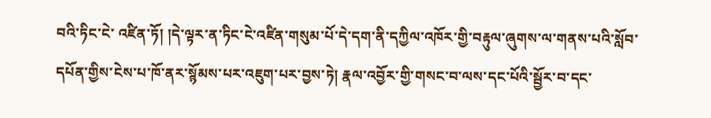བའི་ཏིང་ངེ་ འཛིན་ཏོ། །དེ་ལྟར་ན་ཏིང་ངེ་འཛིན་གསུམ་པོ་དེ་དག་ནི་དཀྱིལ་འཁོར་གྱི་བརྟུལ་ཞུགས་ལ་གནས་པའི་སློབ་དཔོན་གྱིས་ངེས་པ་ཁོ་ནར་སྙོམས་པར་འཇུག་པར་བྱས་ཏེ། རྣལ་འབྱོར་གྱི་གསང་བ་ལས་དང་པོའི་སྦྱོར་བ་དང་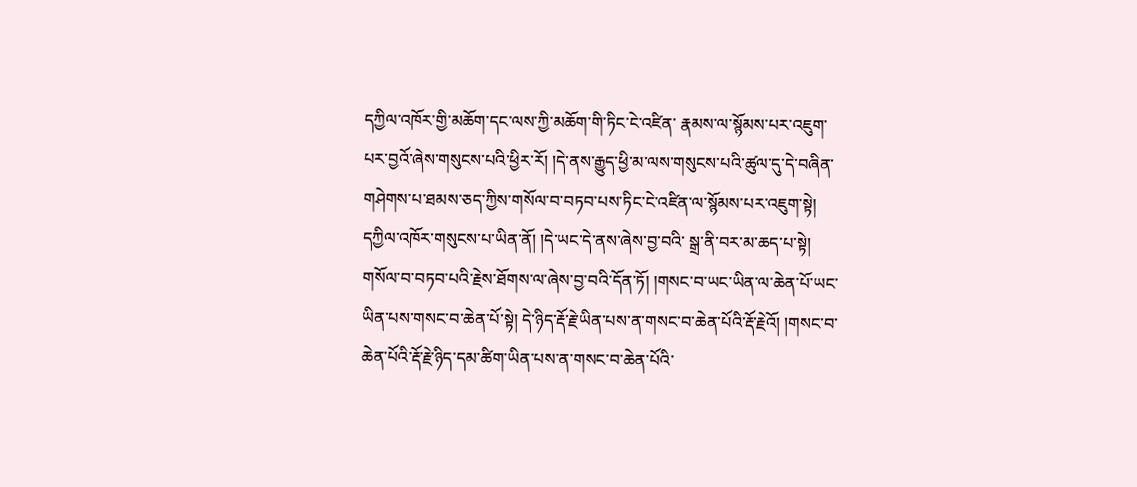དཀྱིལ་འཁོར་གྱི་མཆོག་དང་ལས་ཀྱི་མཆོག་གི་ཏིང་ངེ་འཛིན་ རྣམས་ལ་སྙོམས་པར་འཇུག་པར་བྱའོ་ཞེས་གསུངས་པའི་ཕྱིར་རོ། །དེ་ནས་རྒྱུད་ཕྱི་མ་ལས་གསུངས་པའི་ཚུལ་དུ་དེ་བཞིན་གཤེགས་པ་ཐམས་ཅད་ཀྱིས་གསོལ་བ་བཏབ་པས་ཏིང་ངེ་འཛིན་ལ་སྙོམས་པར་འཇུག་སྟེ། དཀྱིལ་འཁོར་གསུངས་པ་ཡིན་ནོ། །དེ་ཡང་དེ་ནས་ཞེས་བྱ་བའི་ སྒྲ་ནི་བར་མ་ཆད་པ་སྟེ། གསོལ་བ་བཏབ་པའི་རྗེས་ཐོགས་ལ་ཞེས་བྱ་བའི་དོན་ཏོ། །གསང་བ་ཡང་ཡིན་ལ་ཆེན་པོ་ཡང་ཡིན་པས་གསང་བ་ཆེན་པོ་སྟེ། དེ་ཉིད་རྡོ་རྗེ་ཡིན་པས་ན་གསང་བ་ཆེན་པོའི་རྡོ་རྗེའོ། །གསང་བ་ཆེན་པོའི་རྡོ་རྗེ་ཉིད་དམ་ཚིག་ཡིན་པས་ན་གསང་བ་ཆེན་པོའི་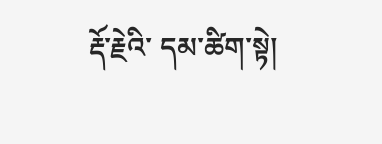རྡོ་རྗེའི་ དམ་ཚིག་སྟེ།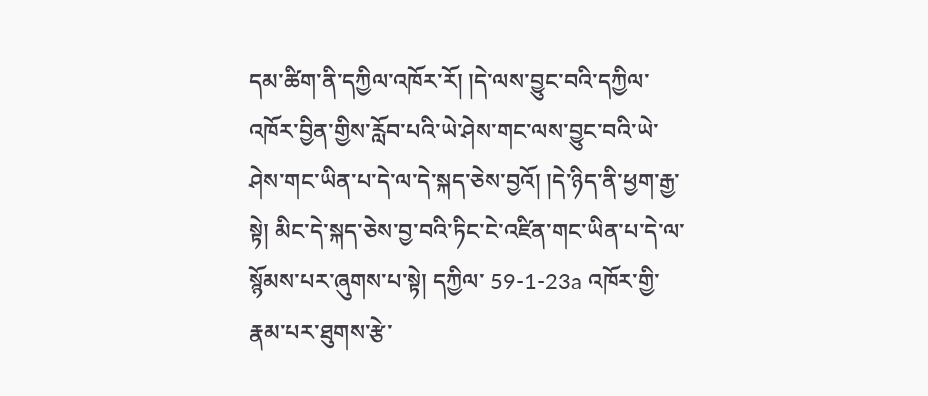དམ་ཚིག་ནི་དཀྱིལ་འཁོར་རོ། །དེ་ལས་བྱུང་བའི་དཀྱིལ་འཁོར་བྱིན་གྱིས་རློབ་པའི་ཡེ་ཤེས་གང་ལས་བྱུང་བའི་ཡེ་ཤེས་གང་ཡིན་པ་དེ་ལ་དེ་སྐད་ཅེས་བྱའོ། །དེ་ཉིད་ནི་ཕྱག་རྒྱ་སྟེ། མིང་དེ་སྐད་ཅེས་བྱ་བའི་ཏིང་ངེ་འཛིན་གང་ཡིན་པ་དེ་ལ་སྙོམས་པར་ཞུགས་པ་སྟེ། དཀྱིལ་ 59-1-23a འཁོར་གྱི་རྣམ་པར་ཐུགས་རྩེ་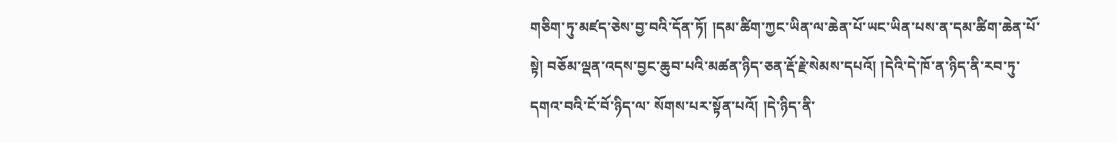གཅིག་ཏུ་མཛད་ཅེས་བྱ་བའི་དོན་ཏོ། །དམ་ཚིག་ཀྱང་ཡིན་ལ་ཆེན་པོ་ཡང་ཡིན་པས་ན་དམ་ཚིག་ཆེན་པོ་སྟེ། བཅོམ་ལྡན་འདས་བྱང་ཆུབ་པའི་མཚན་ཉིད་ཅན་རྡོ་རྗེ་སེམས་དཔའོ། །དེའི་དེ་ཁོ་ན་ཉིད་ནི་རབ་ཏུ་དགའ་བའི་ངོ་བོ་ཉིད་ལ་ སོགས་པར་སྟོན་པའོ། །དེ་ཉིད་ནི་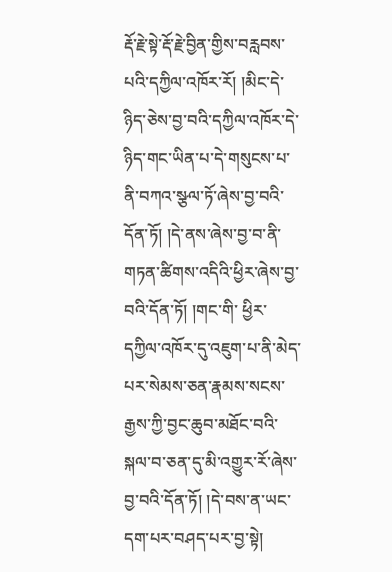རྡོ་རྗེ་སྟེ་རྡོ་རྗེ་བྱིན་གྱིས་བརླབས་པའི་དཀྱིལ་འཁོར་རོ། །མིང་དེ་ཉིད་ཅེས་བྱ་བའི་དཀྱིལ་འཁོར་དེ་ཉིད་གང་ཡིན་པ་དེ་གསུངས་པ་ནི་བཀའ་སྩལ་ཏོ་ཞེས་བྱ་བའི་དོན་ཏོ། །དེ་ནས་ཞེས་བྱ་བ་ནི་གཏན་ཚིགས་འདིའི་ཕྱིར་ཞེས་བྱ་བའི་དོན་ཏོ། །གང་གི་ ཕྱིར་དཀྱིལ་འཁོར་དུ་འཇུག་པ་ནི་མེད་པར་སེམས་ཅན་རྣམས་སངས་རྒྱས་ཀྱི་བྱང་ཆུབ་མཐོང་བའི་སྐལ་བ་ཅན་དུ་མི་འགྱུར་རོ་ཞེས་བྱ་བའི་དོན་ཏོ། །དེ་བས་ན་ཡང་དག་པར་བཤད་པར་བྱ་སྟེ།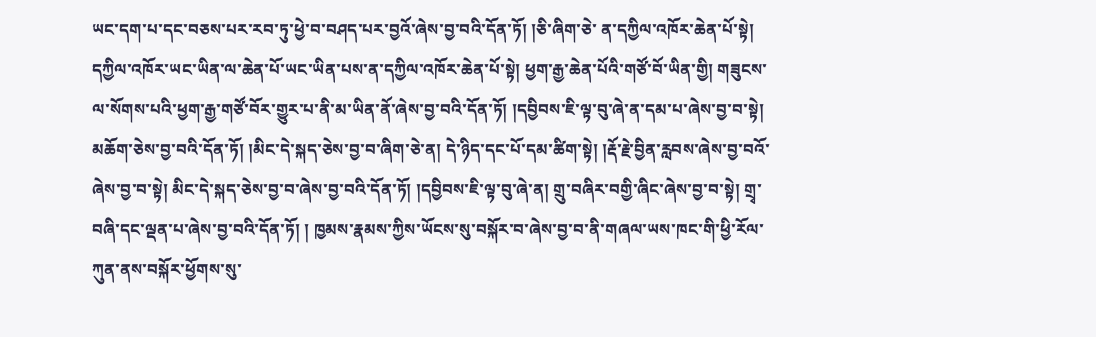ཡང་དག་པ་དང་བཅས་པར་རབ་ཏུ་ཕྱེ་བ་བཤད་པར་བྱའོ་ཞེས་བྱ་བའི་དོན་ཏོ། །ཅི་ཞིག་ཅེ་ ན་དཀྱིལ་འཁོར་ཆེན་པོ་སྟེ། དཀྱིལ་འཁོར་ཡང་ཡིན་ལ་ཆེན་པོ་ཡང་ཡིན་པས་ན་དཀྱིལ་འཁོར་ཆེན་པོ་སྟེ། ཕྱག་རྒྱ་ཆེན་པོའི་གཙོ་བོ་ཡིན་གྱི། གཟུངས་ལ་སོགས་པའི་ཕྱག་རྒྱ་གཙོ་བོར་གྱུར་པ་ནི་མ་ཡིན་ནོ་ཞེས་བྱ་བའི་དོན་ཏོ། །དབྱིབས་ཇི་ལྟ་བུ་ཞེ་ན་དམ་པ་ཞེས་བྱ་བ་སྟེ། མཆོག་ཅེས་བྱ་བའི་དོན་ཏོ། །མིང་དེ་སྐད་ཅེས་བྱ་བ་ཞིག་ཅེ་ན། དེ་ཉིད་དང་པོ་དམ་ཚིག་སྟེ། །རྡོ་རྗེ་བྱིན་རླབས་ཞེས་བྱ་བའོ་ཞེས་བྱ་བ་སྟེ། མིང་དེ་སྐད་ཅེས་བྱ་བ་ཞེས་བྱ་བའི་དོན་ཏོ། །དབྱིབས་ཇི་ལྟ་བུ་ཞེ་ན། གྲུ་བཞིར་བགྱི་ཞིང་ཞེས་བྱ་བ་སྟེ། གྲྭ་བཞི་དང་ལྡན་པ་ཞེས་བྱ་བའི་དོན་ཏོ། ། ཁྱམས་རྣམས་ཀྱིས་ཡོངས་སུ་བསྐོར་བ་ཞེས་བྱ་བ་ནི་གཞལ་ཡས་ཁང་གི་ཕྱི་རོལ་ཀུན་ནས་བསྐོར་ཕྱོགས་སུ་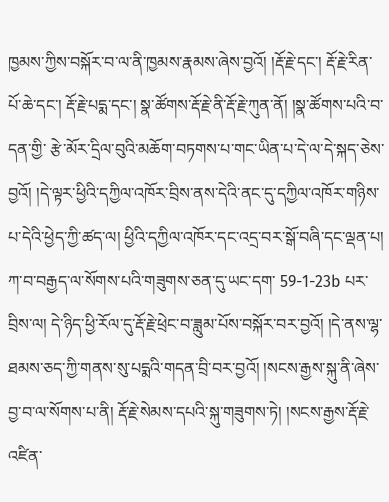ཁྱམས་ཀྱིས་བསྐོར་བ་ལ་ནི་ཁྱམས་རྣམས་ཞེས་བྱའོ། །རྡོ་རྗེ་དང་། རྡོ་རྗེ་རིན་པོ་ཆེ་དང་། རྡོ་རྗེ་པདྨ་དང་། སྣ་ཚོགས་རྡོ་རྗེ་ནི་རྡོ་རྗེ་ཀུན་ནོ། །སྣ་ཚོགས་པའི་བ་དན་གྱི་ རྩེ་མོར་དྲིལ་བུའི་མཆོག་བཏགས་པ་གང་ཡིན་པ་དེ་ལ་དེ་སྐད་ཅེས་བྱའོ། །དེ་ལྟར་ཕྱིའི་དཀྱིལ་འཁོར་བྲིས་ནས་དེའི་ནང་དུ་དཀྱིལ་འཁོར་གཉིས་པ་དེའི་ཕྱེད་ཀྱི་ཚད་ལ། ཕྱིའི་དཀྱིལ་འཁོར་དང་འདྲ་བར་སྒོ་བཞི་དང་ལྡན་པ། ཀ་བ་བརྒྱད་ལ་སོགས་པའི་གཟུགས་ཅན་དུ་ཡང་དག་ 59-1-23b པར་བྲིས་ལ། དེ་ཉིད་ཕྱི་རོལ་དུ་རྡོ་རྗེ་ཕྲེང་བ་ཟླུམ་པོས་བསྐོར་བར་བྱའོ། །དེ་ནས་ལྷ་ཐམས་ཅད་ཀྱི་གནས་སུ་པདྨའི་གདན་བྲི་བར་བྱའོ། །སངས་རྒྱས་སྐུ་ནི་ཞེས་བྱ་བ་ལ་སོགས་པ་ནི། རྡོ་རྗེ་སེམས་དཔའི་སྐུ་གཟུགས་ཏེ། །སངས་རྒྱས་རྡོ་རྗེ་འཛིན་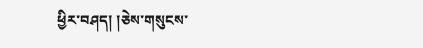ཕྱིར་བཤད། །ཅེས་གསུངས་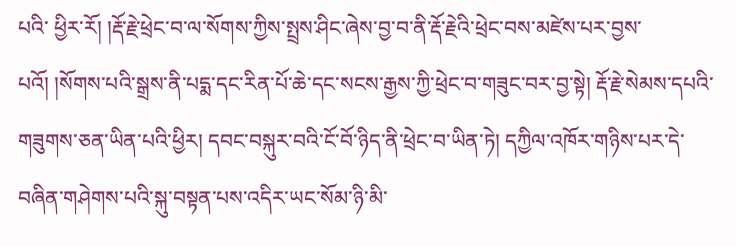པའི་ ཕྱིར་རོ། །རྡོ་རྗེ་ཕྲེང་བ་ལ་སོགས་ཀྱིས་སྤྲས་ཤིང་ཞེས་བྱ་བ་ནི་རྡོ་རྗེའི་ཕྲེང་བས་མཛེས་པར་བྱས་པའོ། །སོགས་པའི་སྒྲས་ནི་པདྨ་དང་རིན་པོ་ཆེ་དང་སངས་རྒྱས་ཀྱི་ཕྲེང་བ་གཟུང་བར་བྱ་སྟེ། རྡོ་རྗེ་སེམས་དཔའི་གཟུགས་ཅན་ཡིན་པའི་ཕྱིར། དབང་བསྐུར་བའི་ངོ་བོ་ཉིད་ནི་ཕྲེང་བ་ཡིན་ཏེ། དཀྱིལ་འཁོར་གཉིས་པར་དེ་བཞིན་གཤེགས་པའི་སྐུ་བསྟན་པས་འདིར་ཡང་སོམ་ཉི་མི་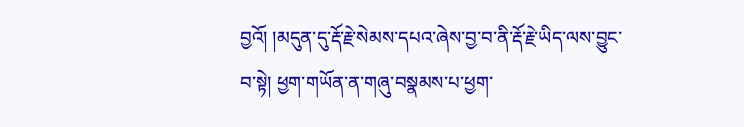བྱའོ། །མདུན་དུ་རྡོ་རྗེ་སེམས་དཔའ་ཞེས་བྱ་བ་ནི་རྡོ་རྗེ་ཡིད་ལས་བྱུང་བ་སྟེ། ཕྱག་གཡོན་ན་གཞུ་བསྣམས་པ་ཕྱག་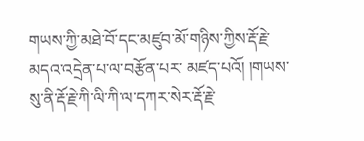གཡས་ཀྱི་མཐེ་བོ་དང་མཛུབ་མོ་གཉིས་ཀྱིས་རྡོ་རྗེ་མདའ་འདྲེན་པ་ལ་བརྩོན་པར་ མཛད་པའོ། །གཡས་སུ་ནི་རྡོ་རྗེ་ཀི་ལི་ཀི་ལ་དཀར་སེར་རྡོ་རྗེ་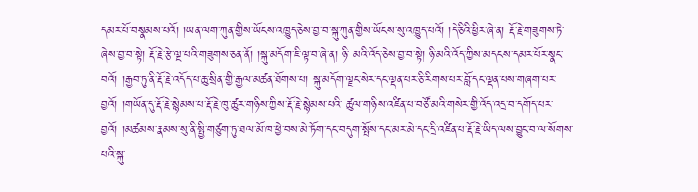དམར་པོ་བསྣམས་པའོ། །ཡན་ལག་ཀུན་གྱིས་ཡོངས་འཁྱུད་ཅེས་བྱ་བ་སྐུ་ཀུན་གྱིས་ཡོངས་སུ་འཁྱུད་པའོ། །དེ་ཅིའི་ཕྱིར་ཞེ་ན། རྡོ་རྗེ་གཟུགས་ཏེ་ཞེས་བྱ་བ་སྟེ། རྡོ་རྗེ་རྩེ་ལྔ་པའི་གཟུགས་ཅན་ནོ། །སྐུ་མདོག་ཇི་ལྟ་བ་ཞེ་ན། ཉི་ མའི་འོད་ཅེས་བྱ་བ་སྟེ། ཉི་མའི་འོད་ཀྱིས་མདངས་དམར་པོར་སྣང་བའོ། །རྒྱབ་ཏུ་ནི་རྡོ་རྗེ་འདོད་པ་ཆུ་སྲིན་གྱི་རྒྱལ་མཚན་ཐོགས་པ། སྐུ་མདོག་ལྗང་སེར་དང་ལྡན་པར་ཅི་རིགས་པར་བློ་དང་ལྡན་པས་གཞག་པར་བྱའོ། །གཡོན་དུ་རྡོ་རྗེ་སྙེམས་པ་རྡོ་རྗེ་ཁུ་ཚུར་གཉིས་ཀྱིས་རྡོ་རྗེ་སྙེམས་པའི་ ཚུལ་གཉིས་འཛིན་པ་བཙོ་མའི་གསེར་གྱི་འོད་འདྲ་བ་དགོད་པར་བྱའོ། །མཚམས་རྣམས་སུ་ནི་སྤྱི་གཙུག་ཏུ་ཐལ་མོ་ཁ་ཕྱེ་བས་མེ་ཏོག་དང་བདུག་སྤོས་དང་མར་མེ་དང་དྲི་འཛིན་པ་རྡོ་རྗེ་ཡིད་ལས་བྱུང་བ་ལ་སོགས་པའི་སྐུ་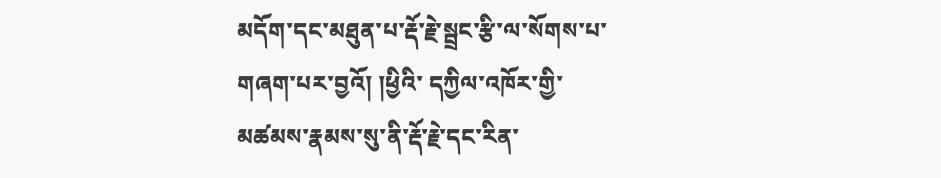མདོག་དང་མཐུན་པ་རྡོ་རྗེ་སྦྲང་རྩི་ལ་སོགས་པ་གཞག་པར་བྱའོ། །ཕྱིའི་ དཀྱིལ་འཁོར་གྱི་མཚམས་རྣམས་སུ་ནི་རྡོ་རྗེ་དང་རིན་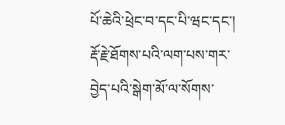པོ་ཆེའི་ཕྲེང་བ་དང་པི་ཝང་དང་། རྡོ་རྗེ་ཐོགས་པའི་ལག་པས་གར་བྱེད་པའི་སྒེག་མོ་ལ་སོགས་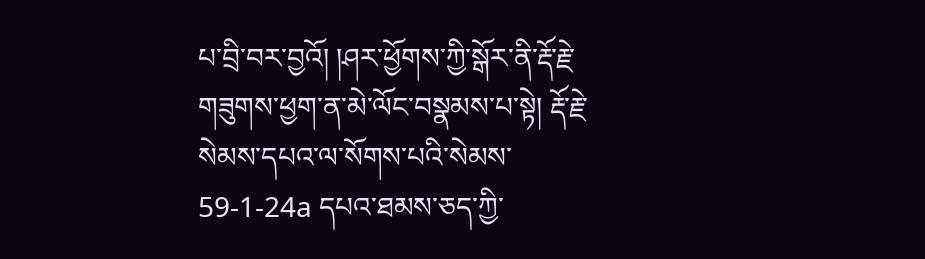པ་བྲི་བར་བྱའོ། །ཤར་ཕྱོགས་ཀྱི་སྒོར་ནི་རྡོ་རྗེ་གཟུགས་ཕྱག་ན་མེ་ལོང་བསྣམས་པ་སྟེ། རྡོ་རྗེ་སེམས་དཔའ་ལ་སོགས་པའི་སེམས་ 59-1-24a དཔའ་ཐམས་ཅད་ཀྱི་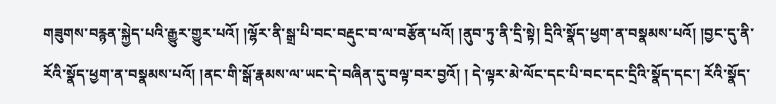གཟུགས་བརྙན་སྐྱེད་པའི་རྒྱུར་གྱུར་པའོ། །ལྷོར་ནི་སྒྲ་པི་བང་བརྡུང་བ་ལ་བརྩོན་པའོ། །ནུབ་ཏུ་ནི་དྲི་སྟེ། དྲིའི་སྣོད་ཕྱག་ན་བསྣམས་པའོ། །བྱང་དུ་ནི་རོའི་སྣོད་ཕྱག་ན་བསྣམས་པའོ། །ནང་གི་སྒོ་རྣམས་ལ་ཡང་དེ་བཞིན་དུ་བལྟ་བར་བྱའོ། ། དེ་ལྟར་མེ་ལོང་དང་པི་བང་དང་དྲིའི་སྣོད་དང་། རོའི་སྣོད་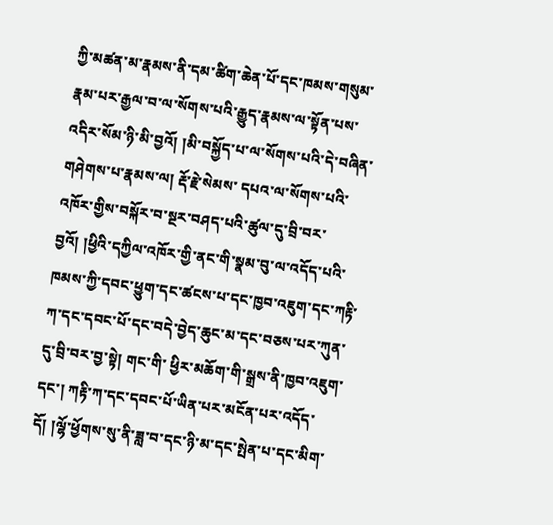ཀྱི་མཚན་མ་རྣམས་ནི་དམ་ཚིག་ཆེན་པོ་དང་ཁམས་གསུམ་རྣམ་པར་རྒྱལ་བ་ལ་སོགས་པའི་རྒྱུད་རྣམས་ལ་སྟོན་པས་འདིར་སོམ་ཉི་མི་བྱའོ། །མི་བསྐྱོད་པ་ལ་སོགས་པའི་དེ་བཞིན་གཤེགས་པ་རྣམས་ལ། རྡོ་རྗེ་སེམས་ དཔའ་ལ་སོགས་པའི་འཁོར་གྱིས་བསྐོར་བ་སྔར་བཤད་པའི་ཚུལ་དུ་བྲི་བར་བྱའོ། །ཕྱིའི་དཀྱིལ་འཁོར་གྱི་ནང་གི་སྣམ་བུ་ལ་འདོད་པའི་ཁམས་ཀྱི་དབང་ཕྱུག་དང་ཚངས་པ་དང་ཁྱབ་འཇུག་དང་ཀརྟི་ཀ་དང་དབང་པོ་དང་བདེ་བྱེད་ཆུང་མ་དང་བཅས་པར་ཀུན་དུ་བྲི་བར་བྱ་སྟེ། གང་གི་ ཕྱིར་མཆོག་གི་སྒྲས་ནི་ཁྱབ་འཇུག་དང་། ཀརྟི་ཀ་དང་དབང་པོ་ཡིན་པར་མངོན་པར་འདོད་དོ། །ལྷོ་ཕྱོགས་སུ་ནི་ཟླ་བ་དང་ཉི་མ་དང་སྤེན་པ་དང་མིག་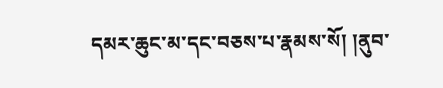དམར་ཆུང་མ་དང་བཅས་པ་རྣམས་སོ། །ནུབ་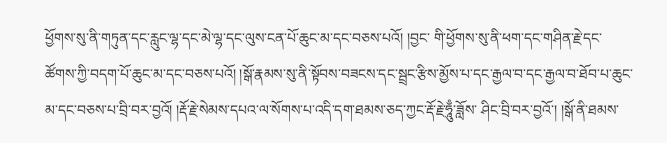ཕྱོགས་སུ་ནི་གཏུན་དང་རླུང་ལྷ་དང་མེ་ལྷ་དང་ལུས་ངན་པོ་ཆུང་མ་དང་བཅས་པའོ། །བྱང་ གི་ཕྱོགས་སུ་ནི་ཕག་དང་གཤིན་རྗེ་དང་ཚོགས་ཀྱི་བདག་པོ་ཆུང་མ་དང་བཅས་པའོ། །སྒོ་རྣམས་སུ་ནི་སྟོབས་བཟངས་དང་སྦྲང་རྩིས་མྱོས་པ་དང་རྒྱལ་བ་དང་རྒྱལ་བ་ཐོབ་པ་ཆུང་མ་དང་བཅས་པ་བྲི་བར་བྱའོ། །རྡོ་རྗེ་སེམས་དཔའ་ལ་སོགས་པ་འདི་དག་ཐམས་ཅད་ཀྱང་རྡོ་རྗེ་ཧཱུྃ་ཟློས་ ཤིང་བྲི་བར་བྱའོ་། །སྒོ་ནི་ཐམས་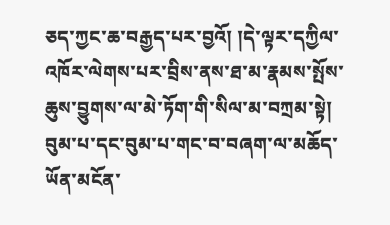ཅད་ཀྱང་ཆ་བརྒྱད་པར་བྱའོ། །དེ་ལྟར་དཀྱིལ་འཁོར་ལེགས་པར་བྲིས་ནས་ཐ་མ་རྣམས་སྤོས་ཆུས་བྱུགས་ལ་མེ་ཏོག་གི་སིལ་མ་བཀྲམ་སྟེ། བུམ་པ་དང་བུམ་པ་གང་བ་བཞག་ལ་མཆོད་ཡོན་མངོན་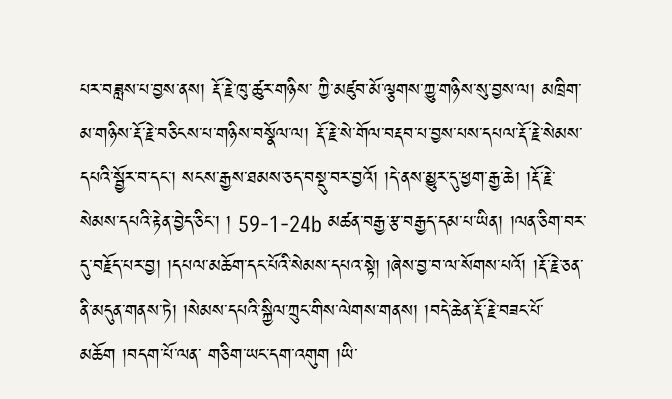པར་བཟླས་པ་བྱས་ནས། རྡོ་རྗེ་ཁུ་ཚུར་གཉིས་ ཀྱི་མཛུབ་མོ་ལྕགས་ཀྱུ་གཉིས་སུ་བྱས་ལ། མཁྲིག་མ་གཉིས་རྡོ་རྗེ་བཅིངས་པ་གཉིས་བསྣོལ་ལ། རྡོ་རྗེ་སེ་གོལ་བརྡབ་པ་བྱས་པས་དཔལ་རྡོ་རྗེ་སེམས་དཔའི་སྦྱོར་བ་དང་། སངས་རྒྱས་ཐམས་ཅད་བསྡུ་བར་བྱའོ། །དེ་ནས་མྱུར་དུ་ཕྱག་རྒྱ་ཆེ། །རྡོ་རྗེ་སེམས་དཔའི་རྟེན་བྱེད་ཅིང་། ། 59-1-24b མཚན་བརྒྱ་རྩ་བརྒྱད་དམ་པ་ཡིན། །ལན་ཅིག་བར་དུ་བརྗོད་པར་བྱ། །དཔལ་མཆོག་དང་པོའི་སེམས་དཔའ་སྟེ། །ཞེས་བྱ་བ་ལ་སོགས་པའོ། །རྡོ་རྗེ་ཅན་ནི་མདུན་གནས་ཏེ། །སེམས་དཔའི་སྐྱིལ་ཀྲུང་གིས་ལེགས་གནས། །བདེ་ཆེན་རྡོ་རྗེ་བཟང་པོ་མཆོག །བདག་པོ་ལན་ གཅིག་ཡང་དག་འགུག །ཡི་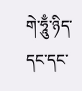གེ་ཧཱུྃ་ཉིད་དང་དང་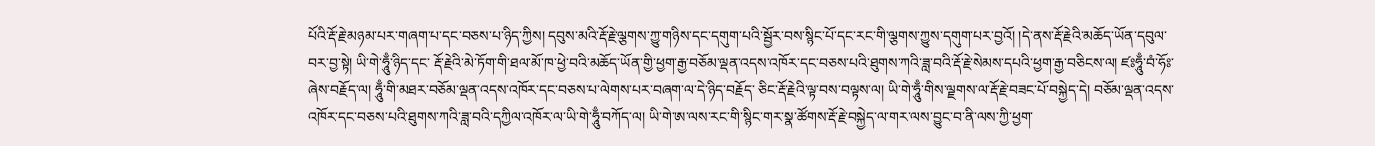པོའི་རྡོ་རྗེ་མཉམ་པར་གཞག་པ་དང་བཅས་པ་ཉིད་ཀྱིས། དབུས་མའི་རྡོ་རྗེ་ལྕགས་ཀྱུ་གཉིས་དང་དགུག་པའི་སྦྱོར་བས་སྙིང་པོ་དང་རང་གི་ལྕགས་ཀྱུས་དགུག་པར་བྱའོ། །དེ་ནས་རྡོ་རྗེའི་མཆོད་ཡོན་དབུལ་བར་བྱ་སྟེ། ཡི་གེ་ཧཱུྃ་ཉིད་དང་ རྡོ་རྗེའི་མེ་ཏོག་གི་ཐལ་མོ་ཁ་ཕྱེ་བའི་མཆོད་ཡོན་གྱི་ཕྱག་རྒྱ་བཅོམ་ལྡན་འདས་འཁོར་དང་བཅས་པའི་ཐུགས་ཀའི་ཟླ་བའི་རྡོ་རྗེ་སེམས་དཔའི་ཕྱག་རྒྱ་བཅིངས་ལ། ཛཿཧཱུྃ་བཾ་ཧོཿ་ཞེས་བརྗོད་ལ། ཧཱུྃ་གི་མཐར་བཅོམ་ལྡན་འདས་འཁོར་དང་བཅས་པ་ལེགས་པར་བཞག་ལ་དེ་ཉིད་བརྗོད་ ཅིང་རྡོ་རྗེའི་ལྟ་བས་བལྟས་ལ། ཡི་གེ་ཧཱུྃ་གིས་ལྗགས་ལ་རྡོ་རྗེ་བཟང་པོ་བསྐྱེད་དེ། བཅོམ་ལྡན་འདས་འཁོར་དང་བཅས་པའི་ཐུགས་ཀའི་ཟླ་བའི་དཀྱིལ་འཁོར་ལ་ཡི་གེ་ཧཱུྃ་བཀོད་ལ། ཡི་གེ་ཨ་ལས་རང་གི་སྙིང་གར་སྣ་ཚོགས་རྡོ་རྗེ་བསྐྱེད་ལ་གར་ལས་བྱུང་བ་ནི་ལས་ཀྱི་ཕྱག་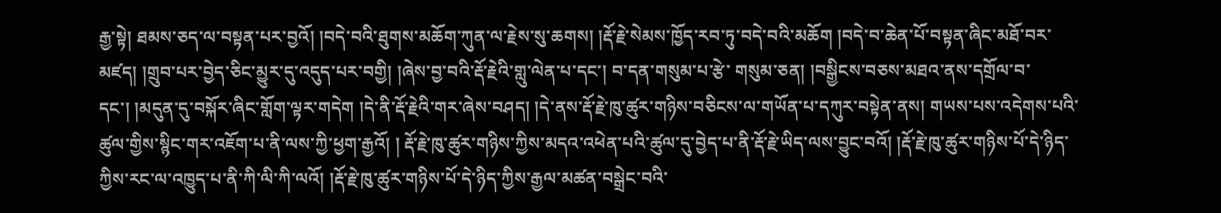རྒྱ་སྟེ། ཐམས་ཅད་ལ་བསྟན་པར་བྱའོ། །བདེ་བའི་ཐུགས་མཆོག་ཀུན་ལ་རྗེས་སུ་ཆགས། །རྡོ་རྗེ་སེམས་ཁྱོད་རབ་ཏུ་བདེ་བའི་མཆོག །བདེ་བ་ཆེན་པོ་བསྟན་ཞིང་མཐོ་བར་མཛད། །གྲུབ་པར་བྱེད་ཅིང་མྱུར་དུ་འདུད་པར་བགྱི། །ཞེས་བྱ་བའི་རྡོ་རྗེའི་གླུ་ལེན་པ་དང་། བ་དན་གསུམ་པ་རྩེ་ གསུམ་ཅན། །བསྒྱིངས་བཅས་མཐའ་ནས་དགྲོལ་བ་དང་། །མདུན་དུ་བསྐོར་ཞིང་གློག་ལྟར་གདེག །དེ་ནི་རྡོ་རྗེའི་གར་ཞེས་བཤད། །དེ་ནས་རྡོ་རྗེ་ཁུ་ཚུར་གཉིས་བཅིངས་ལ་གཡོན་པ་དཀུར་བསྟེན་ནས། གཡས་པས་འདེགས་པའི་ཚུལ་གྱིས་སྙིང་གར་འཇོག་པ་ནི་ལས་ཀྱི་ཕྱག་རྒྱའོ། ། རྡོ་རྗེ་ཁུ་ཚུར་གཉིས་ཀྱིས་མདའ་འཕེན་པའི་ཚུལ་དུ་བྱེད་པ་ནི་རྡོ་རྗེ་ཡིད་ལས་བྱུང་བའོ། །རྡོ་རྗེ་ཁུ་ཚུར་གཉིས་པོ་དེ་ཉིད་ཀྱིས་རང་ལ་འཁྱུད་པ་ནི་ཀི་ལི་ཀི་ལའོ། །རྡོ་རྗེ་ཁུ་ཚུར་གཉིས་པོ་དེ་ཉིད་ཀྱིས་རྒྱལ་མཚན་བསྒྲེང་བའི་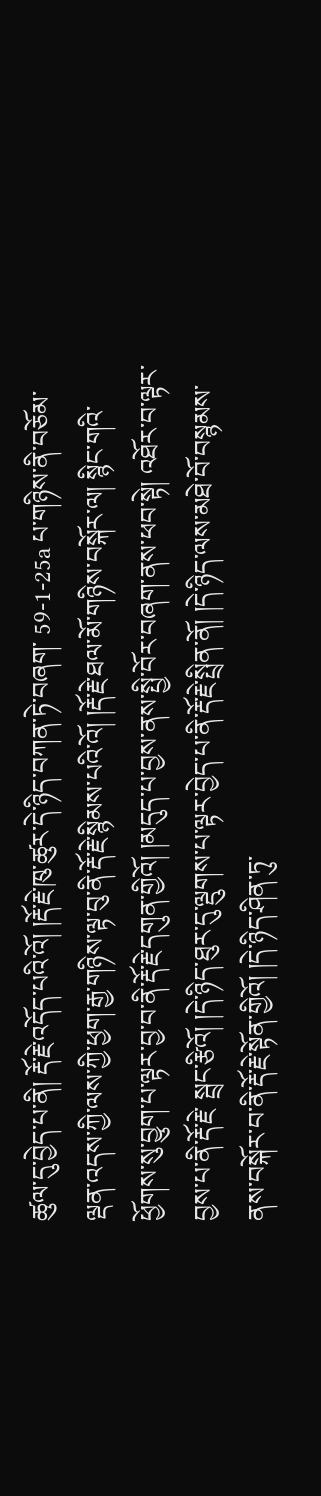ཚུལ་དུ་བྱེད་པ་ནི། རྡོ་རྗེ་འདོད་པའི་འོ། །རྡོ་རྗེ་ཁུ་ཚུར་དེ་ཉིད་བཀན་ཏེ་བཞག་ 59-1-25a པ་གཉིས་ནི་བཅོམ་ལྡན་འདས་ཀྱི་ལས་ཀྱི་ཕྱག་རྒྱ་གཉིས་ལྟ་བུ་ནི་རྡོ་རྗེ་སྙིམས་པའི་འོ། །རྡོ་རྗེ་ཐལ་མོ་གཉིས་བསྐོར་ལ། སྙིང་གའི་ཕྱོགས་སུ་བྱུག་པ་ལྟར་བྱ་བ་ནི་རྡོ་རྗེ་དགུན་གྱིའོ། །མདུད་པ་བྱས་ནས་སྤྱི་བོར་བཞག་ནས་ཕབ་སྟེ། འཐོར་བ་ལྟར་བྱས་པ་ནི་རྡོ་རྗེ་ སྦྲང་རྩིའོ། །དེ་ཉིད་ཐུར་དུ་ལྡུགས་པ་ལྟར་བྱེད་པ་ནི་རྡོ་རྗེ་སྤྲིན་ནོ། །དེ་ཉིད་ལས་མཐེ་བོ་བསྙམས་ནས་བསྐོར་བ་ནི་རྡོ་རྗེ་སྟོན་གྱིའོ། །དེ་ཉིད་ཤིན་ཏུ་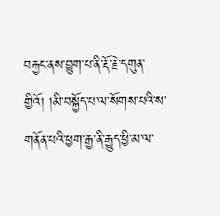བརྐྱང་ནས་བྱུག་པ་ནི་རྡོ་རྗེ་དགུན་གྱིའོ། །མི་བསྐྱོད་པ་ལ་སོགས་པའི་ས་གནོན་པའི་ཕྱག་རྒྱ་ནི་རྒྱུད་ཕྱི་མ་ལ་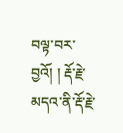བལྟ་བར་བྱའོ། ། རྡོ་རྗེ་མདའ་ནི་རྡོ་རྗེ་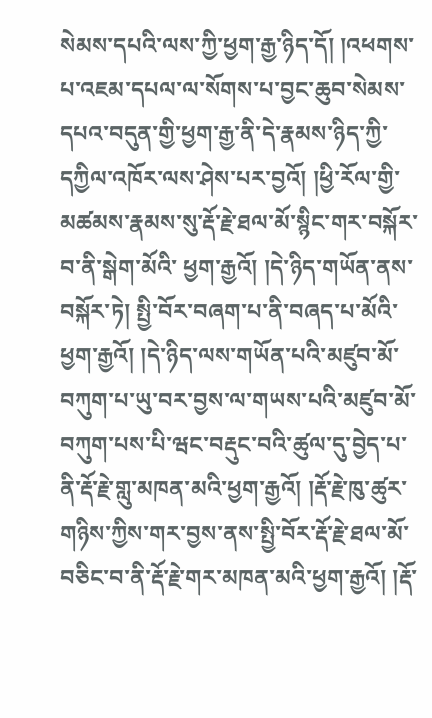སེམས་དཔའི་ལས་ཀྱི་ཕྱག་རྒྱ་ཉིད་དོ། །འཕགས་པ་འཇམ་དཔལ་ལ་སོགས་པ་བྱང་ཆུབ་སེམས་དཔའ་བདུན་གྱི་ཕྱག་རྒྱ་ནི་དེ་རྣམས་ཉིད་ཀྱི་དཀྱིལ་འཁོར་ལས་ཤེས་པར་བྱའོ། །ཕྱི་རོལ་གྱི་མཚམས་རྣམས་སུ་རྡོ་རྗེ་ཐལ་མོ་སྙིང་གར་བསྐོར་བ་ནི་སྒེག་མོའི་ ཕྱག་རྒྱའོ། །དེ་ཉིད་གཡོན་ནས་བསྐོར་ཏེ། སྤྱི་བོར་བཞག་པ་ནི་བཞད་པ་མོའི་ཕྱག་རྒྱའོ། །དེ་ཉིད་ལས་གཡོན་པའི་མཛུབ་མོ་བཀུག་པ་ཡུ་བར་བྱས་ལ་གཡས་པའི་མཛུབ་མོ་བཀུག་པས་པི་ཝང་བརྡུང་བའི་ཚུལ་དུ་བྱེད་པ་ནི་རྡོ་རྗེ་གླུ་མཁན་མའི་ཕྱག་རྒྱའོ། །རྡོ་རྗེ་ཁུ་ཚུར་ གཉིས་ཀྱིས་གར་བྱས་ནས་སྤྱི་བོར་རྡོ་རྗེ་ཐལ་མོ་བཅིང་བ་ནི་རྡོ་རྗེ་གར་མཁན་མའི་ཕྱག་རྒྱའོ། །རྡོ་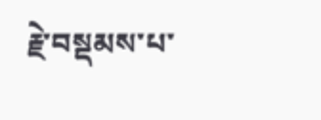རྗེ་བསྡམས་པ་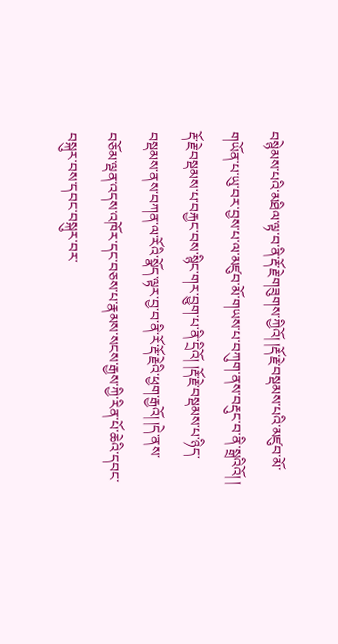བསྙེམས་པའི་མཐིལ་ལྟ་བ་ནི་རྡོ་རྗེ་གཟུགས་ཀྱིའོ། །རྡོ་རྗེ་བསྡམས་པའི་མཛུབ་མོ་གཡོན་པ་ཡུ་བར་བྱས་པ་ལ་མཛུབ་མོ་གཡས་པ་བཀུག་ནས་བརྡུང་བ་ནི་སྒྲའིའོ། ། རྡོ་རྗེ་བསྡམས་པ་བརྐྱང་བས་སྙིང་གར་བྱུག་པ་ནི་དྲིའོ། །རྡོ་རྗེ་བསྡམས་པ་ཉིད་བསྡམས་ནས་བཀན་ལ་རོའི་སྣོད་ལྟར་བྱ་བ་ནི་རོ་རྡོ་རྗེའི་ཕྱག་རྒྱའོ། །དེ་ནས་བཅོམ་ལྡན་འདས་འཁོར་དང་བཅས་པ་རྣམས་སངས་རྒྱས་ཀྱི་རིན་པོ་ཆེའི་དབང་བསྐུར་བས་དབང་བསྐུར་བར་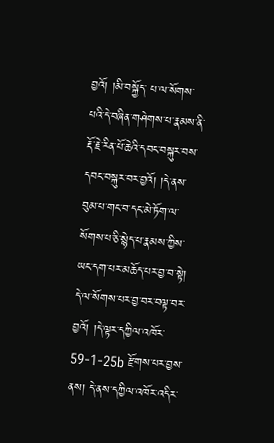བྱའོ། །མི་བསྐྱོད་ པ་ལ་སོགས་པའི་དེ་བཞིན་གཤེགས་པ་རྣམས་ནི་རྡོ་རྗེ་རིན་པོ་ཆེའི་དབང་བསྐུར་བས་དབང་བསྐུར་བར་བྱའོ། །དེ་ནས་བུམ་པ་གང་བ་དང་མེ་ཏོག་ལ་སོགས་པ་ཅི་སྙེད་པ་རྣམས་ཀྱིས་ཡང་དག་པར་མཆོད་པར་བྱ་བ་སྟེ། དེ་ལ་སོགས་པར་བྱ་བར་བལྟ་བར་བྱའོ། །དེ་ལྟར་དཀྱིལ་འཁོར་ 59-1-25b རྫོགས་པར་བྱས་ནས། དེ་ནས་དཀྱིལ་འཁོར་འདིར་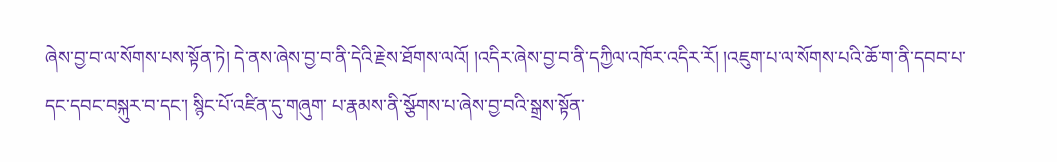ཞེས་བྱ་བ་ལ་སོགས་པས་སྟོན་ཏེ། དེ་ནས་ཞེས་བྱ་བ་ནི་དེའི་རྗེས་ཐོགས་ལའོ། །འདིར་ཞེས་བྱ་བ་ནི་དཀྱིལ་འཁོར་འདིར་རོ། །འཇུག་པ་ལ་སོགས་པའི་ཆོ་ག་ནི་དབབ་པ་དང་དབང་བསྐུར་བ་དང་། སྙིང་པོ་འཛིན་དུ་གཞུག་ པ་རྣམས་ནི་སྩོགས་པ་ཞེས་བྱ་བའི་སྒྲས་སྟོན་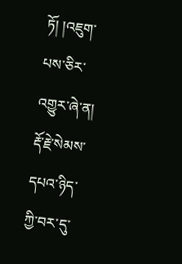ཏོ། །འཇུག་པས་ཅིར་འགྱུར་ཞེ་ན། རྡོ་རྗེ་སེམས་དཔའ་ཉིད་ཀྱི་བར་དུ་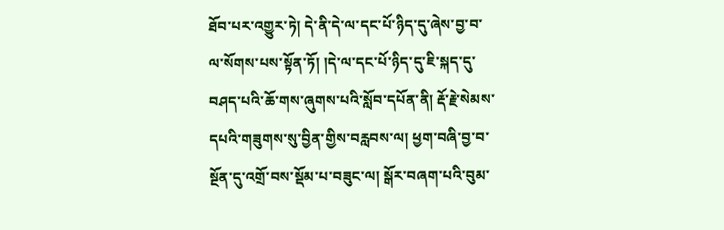ཐོབ་པར་འགྱུར་ཏེ། དེ་ནི་དེ་ལ་དང་པོ་ཉིད་དུ་ཞེས་བྱ་བ་ལ་སོགས་པས་སྟོན་ཏོ། །དེ་ལ་དང་པོ་ཉིད་དུ་ཇི་སྐད་དུ་བཤད་པའི་ཆོ་གས་ཞུགས་པའི་སློབ་དཔོན་ནི། རྡོ་རྗེ་སེམས་དཔའི་གཟུགས་སུ་བྱིན་གྱིས་བརླབས་ལ། ཕྱག་བཞི་བྱ་བ་སྔོན་དུ་འགྲོ་བས་སྡོམ་པ་བཟུང་ལ། སྒོར་བཞག་པའི་བུམ་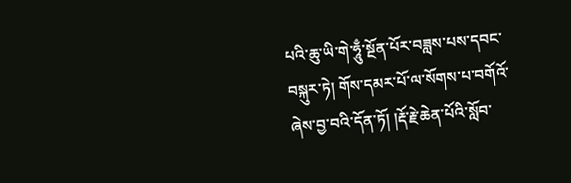པའི་ཆུ་ཡི་གེ་ཧཱུྃ་སྔོན་པོར་བཟླས་པས་དབང་བསྐུར་ཏེ། གོས་དམར་པོ་ལ་སོགས་པ་བགོའོ་ཞེས་བྱ་བའི་དོན་ཏོ། །རྡོ་རྗེ་ཆེན་པོའི་སློབ་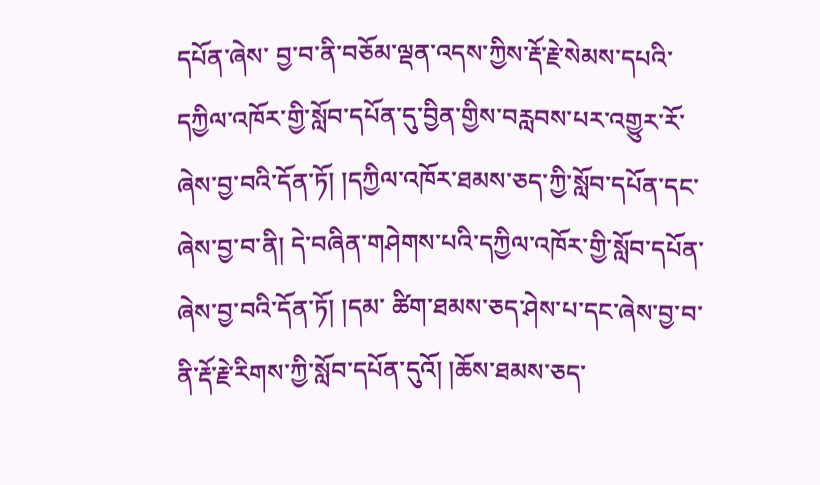དཔོན་ཞེས་ བྱ་བ་ནི་བཅོམ་ལྡན་འདས་ཀྱིས་རྡོ་རྗེ་སེམས་དཔའི་དཀྱིལ་འཁོར་གྱི་སློབ་དཔོན་དུ་བྱིན་གྱིས་བརླབས་པར་འགྱུར་རོ་ཞེས་བྱ་བའི་དོན་ཏོ། །དཀྱིལ་འཁོར་ཐམས་ཅད་ཀྱི་སློབ་དཔོན་དང་ཞེས་བྱ་བ་ནི། དེ་བཞིན་གཤེགས་པའི་དཀྱིལ་འཁོར་གྱི་སློབ་དཔོན་ཞེས་བྱ་བའི་དོན་ཏོ། །དམ་ ཚིག་ཐམས་ཅད་ཤེས་པ་དང་ཞེས་བྱ་བ་ནི་རྡོ་རྗེ་རིགས་ཀྱི་སློབ་དཔོན་དུའོ། །ཆོས་ཐམས་ཅད་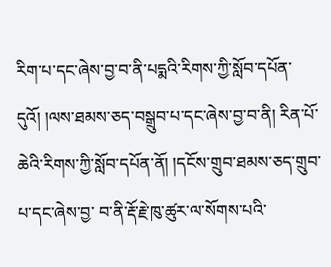རིག་པ་དང་ཞེས་བྱ་བ་ནི་པདྨའི་རིགས་ཀྱི་སློབ་དཔོན་དུའོ། །ལས་ཐམས་ཅད་བསྒྲུབ་པ་དང་ཞེས་བྱ་བ་ནི། རིན་པོ་ཆེའི་རིགས་ཀྱི་སློབ་དཔོན་ནོ། །དངོས་གྲུབ་ཐམས་ཅད་གྲུབ་པ་དང་ཞེས་བྱ་ བ་ནི་རྡོ་རྗེ་ཁུ་ཚུར་ལ་སོགས་པའི་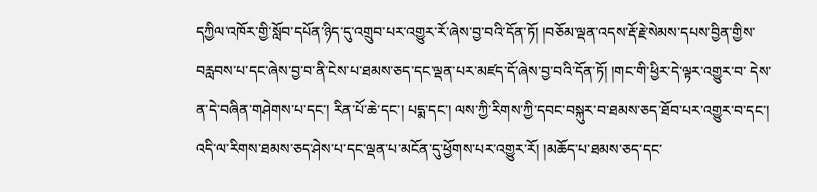དཀྱིལ་འཁོར་གྱི་སློབ་དཔོན་ཉིད་དུ་འགྲུབ་པར་འགྱུར་རོ་ཞེས་བྱ་བའི་དོན་ཏོ། །བཅོམ་ལྡན་འདས་རྡོ་རྗེ་སེམས་དཔས་བྱིན་གྱིས་བརླབས་པ་དང་ཞེས་བྱ་བ་ནི་ངེས་པ་ཐམས་ཅད་དང་ལྡན་པར་མཛད་དོ་ཞེས་བྱ་བའི་དོན་ཏོ། །གང་གི་ཕྱིར་དེ་ལྟར་འགྱུར་བ་ དེས་ན་དེ་བཞིན་གཤེགས་པ་དང་། རིན་པོ་ཆེ་དང་། པདྨ་དང་། ལས་ཀྱི་རིགས་ཀྱི་དབང་བསྐུར་བ་ཐམས་ཅད་ཐོབ་པར་འགྱུར་བ་དང་། འདི་ལ་རིགས་ཐམས་ཅད་ཤེས་པ་དང་ལྡན་པ་མངོན་དུ་ཕྱོགས་པར་འགྱུར་རོ། །མཆོད་པ་ཐམས་ཅད་དང་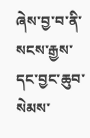ཞེས་བྱ་བ་ནི་སངས་རྒྱས་དང་བྱང་ཆུབ་སེམས་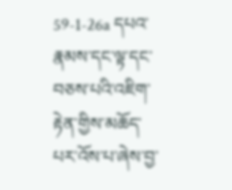59-1-26a དཔའ་རྣམས་དང་ལྟ་དང་བཅས་པའི་འཇིག་རྟེན་གྱིས་མཆོད་པར་འོས་པ་ཞེས་བྱ་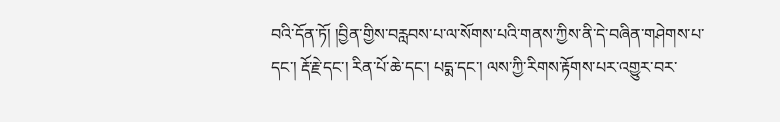བའི་དོན་ཏོ། །བྱིན་གྱིས་བརླབས་པ་ལ་སོགས་པའི་གནས་ཀྱིས་ནི་དེ་བཞིན་གཤེགས་པ་དང་། རྡོ་རྗེ་དང་། རིན་པོ་ཆེ་དང་། པདྨ་དང་། ལས་ཀྱི་རིགས་རྟོགས་པར་འགྱུར་བར་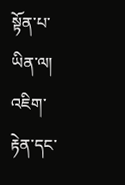སྟོན་པ་ ཡིན་ལ། འཇིག་རྟེན་དང་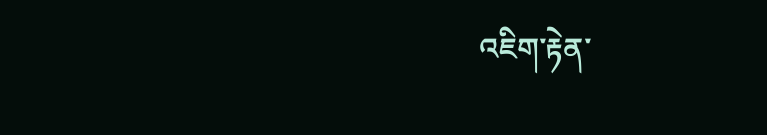འཇིག་རྟེན་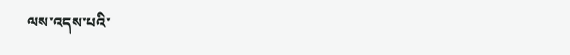ལས་འདས་པའི་